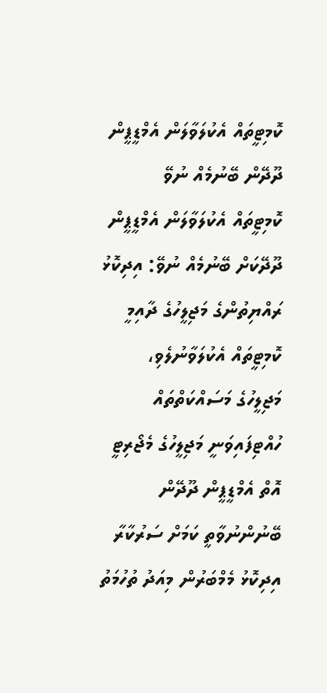ކޮމިޓީތައް އެކުލަވާލަން އެމްޑީޕީން ދޫދޭން ބޭނުމެއް ނުވޭ
ކޮމިޓީތައް އެކުލަވާލަން އެމްޑީޕީން ދޫދޭކަށް ބޭނުމެއް ނުވޭ: އިދިކޮޅު
ރައްޔިތުންގެ މަޖިލީހުގެ ދާއިމީ ކޮމިޓީތައް އެކުލަވާނުލެވި، މަޖިލީހުގެ މަސައްކަތްތައް ހުއްޓިފައިވަނީ މަޖިލީހުގެ މެޖޯރިޓީ އޮތް އެމްޑީޕީން ދޫދޭން ބޭނުންނުވާތީ ކަމަށް ސަރުކާރާ އިދިކޮޅު މެމްބަރުން މިއަދު ތުހުމަތު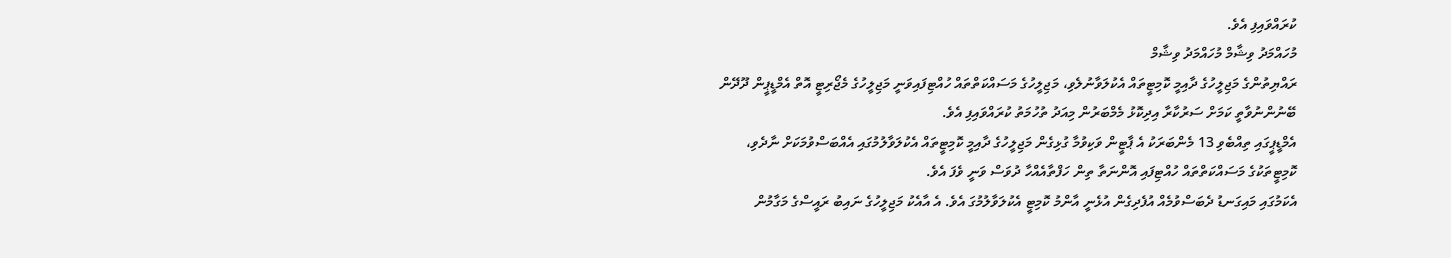ކުރައްވައިފި އެވެ.
މުހައްމަދު ވިޝާމް މުހައްމަދު ވިޝާމް
ރައްޔިތުންގެ މަޖިލީހުގެ ދާއިމީ ކޮމިޓީތައް އެކުލަވާނުލެވި، މަޖިލީހުގެ މަސައްކަތްތައް ހުއްޓިފައިވަނީ މަޖިލީހުގެ މެޖޯރިޓީ އޮތް އެމްޑީޕީން ދޫދޭން ބޭނުންނުވާތީ ކަމަށް ސަރުކާރާ އިދިކޮޅު މެމްބަރުން މިއަދު ތުހުމަތު ކުރައްވައިފި އެވެ.
އެމްޑީޕީގައި ތިއްބެވި 13 މެންބަރަކު އެ ޕާޓީން ވަކިވުމާ ގުޅިގެން މަޖިލީހުގެ ދާއިމީ ކޮމިޓީތައް އެކުލަވާލުމުގައި އެއްބަސްވުމަކަށް ނާދެވި، ކޮމިޓީތަކުގެ މަސައްކަތްތައް ހުއްޓިފައި އޮންނަތާ ތިން ހަފްތާއެއްހާ ދުވަސް ވަނީ ވެފަ އެވެ.
އެކަމުގައި މައިގަނޑު ދެބަސްވުމެއް އުފެދިގެން އުޅެނީ އާންމު ކޮމިޓީ އެކުލަވާލުމުގަ އެވެ. އެ އާއެކު މަޖިލީހުގެ ނައިބު ރައީސްގެ މަގާމުން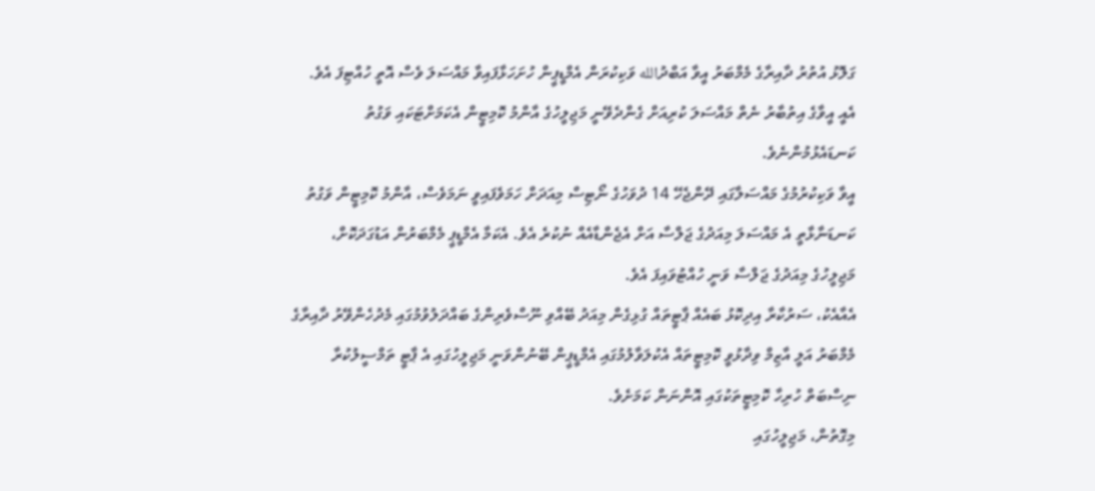ގަލޮޅު އުތުރު ދާއިރާގެ މެމްބަރު އީވާ އަބްދުالله ވަކިކުރަން އެމްޑީޕީން ހުށަހަޅާފައިވާ މައްސަލަ ވެސް އޮތީ ހުއްޓިފަ އެވެ. އެއީ އީވާގެ އިތުބާރު ނެތް މައްސަލަ ކުރިއަށް ގެންދެވޭނީ މަޖިލީހުގެ އާންމު ކޮމިޓީން އެކަމަށްޓަކައި ވަގުތު ކަނޑައެޅުމުންނެވެ.
އީވާ ވަކިކުރުމުގެ މައްސަލާގައި ދޭންޖެހޭ 14 ދުވަހުގެ ނޯޓިސް މިއަދަށް ހަމަވެފައިވީ ނަމަވެސް، އާންމު ކޮމިޓީން ވަގުތު ކަނޑަނާޅާތީ އެ މައްސަލަ މިއަދުގެ ޖަލްސާ އަށް އެޖެންޑާއެއް ނުކުރެ އެވެ. އެކަމާ އެމްޑީޕީ މެމްބަރުން އަޑުގަދަކޮށް، މަޖިލީހުގެ މިއަދުގެ ޖަލްސާ ވަނީ ހުއްޓުވައިފަ އެވެ.
އެއާއެކު، ސަރުކާރާ އިދިކޮޅު ބައެއް ޕާޓީތައް ގުޅިގެން މިއަދު ބޭއްވި ނޫސްވެރިންގެ ބައްދަލުވުމުގައި މެދުހެންވޭރު ދާއިރާގެ މެމްބަރު އަލީ އާޒިމް ވިދާޅުވީ ކޮމިޓީތައް އެކުލަވާލުމުގައި އެމްޑީޕީން ބޭނުންވަނީ މަޖިލީހުގައި އެ ޕާޓީ ތަމްސީލުކުރާ ނިސްބަތް ހުރިހާ ކޮމިޓީތަކުގައި އޮންނަން ކަމަށެވެ.
މިގޮތުން، މަޖިލީހުގައި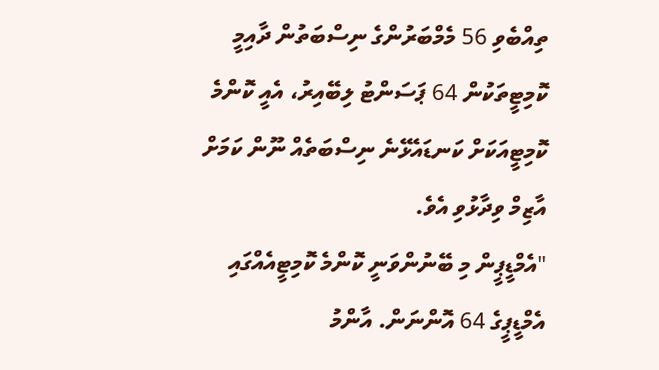ތިއްބެވި 56 މެމްބަރުންގެ ނިސްބަތުން ދާއިމީ ކޮމިޓީތަކުން 64 ޕަސަންޓު ލިބޭއިރު، އެއީ ކޮންމެ ކޮމިޓީއަކަށް ކަނޑައެޅޭނެ ނިސްބަތެއް ނޫން ކަމަށް އާޒިމް ވިދާޅުވި އެވެ.
"އެމްޑީޕީން މި ބޭނުންވަނީ ކޮންމެ ކޮމިޓީއެއްގައި އެމްޑީޕީގެ 64 އޮންނަން. އާންމު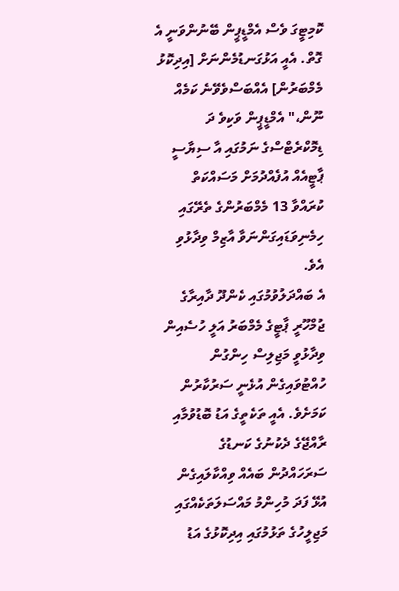ކޮމިޓީގަ ވެސް އެމްޑީޕީން ބޭނުންވަނީ އެ ގޮތް. އެއީ އަޅުގަނޑުމެންނަށް [އިދިކޮޅު މެމްބަރުން] އެއްބަސްވެވޭނެ ކަމެއް ނޫން،" އެމްޑީޕީން ވަކިވެ ދަ ޑިމޮކްރެޓްސްގެ ނަމުގައި އާ ސިޔާސީ ޕާޓީއެއް އުފެއްދުމަށް މަސައްކަތް ކުރައްވާ 13 މެމްބަރުންގެ ތެރޭގައި ހިމެނިވަޑައިގަންނަވާ އާޒިމް ވިދާޅުވި އެވެ.
އެ ބައްދަލުވުމުގައި ކެންދޫ ދާއިރާގެ ޖުމްހޫރީ ޕާޓީގެ މެމްބަރު އަލީ ހުސެއިން ވިދާޅުވީ މަޖިލިސް ހިންގުން ހުއްޓުވައިގެން އުޅެނީ ސަރުކާރުން ކަމަށެވެ. އެއީ ތަކެތީގެ އަޑު ބޮޑުވުމާއި ރާއްޖޭގެ ދެކުނުގެ ކަނޑުގެ ސަރަހައްދުން ބައެއް ވިއްކާލައިގެން އުޅޭ ފަދަ މުހިންމު މައްސަލަތަކެއްގައި މަޖިލީހުގެ ތަޅުމުގައި އިދިކޮޅުގެ އަޑު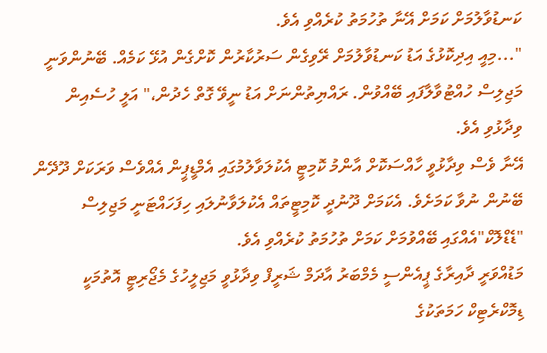ކަނޑުވާލުމަށް ކަމަށް އޭނާ ތުހުމަތު ކުރެއްވި އެވެ.
"...މިއީ އިދިކޮޅުގެ އަޑު ކަނޑުވާލުމަށް ރޭވިގެން ސަރުކާރުން ކޮށްގެން އުޅޭ ކަމެއް. ބޭނުންވަނީ މަޖިލިސް ހުއްޓުވާލާފައި ބޭއްވުން. ރައްޔިތުންނަށް އަޑު ނީވޭ ގޮތް ހެދުން،" އަލީ ހުސެއިން ވިދާޅުވި އެވެ.
އޭނާ ވެސް ވިދާޅުވީ ހާއްސަކޮށް އާންމު ކޮމިޓީ އެކުލަވާލުމުގައި އެމްޑީޕީން އެއްވެސް ވަރަކަށް ދޫދޭން ބޭނުން ނުވާ ކަމަށެވެ. އެކަމަށް ދޫނުދީ ކޮމިޓީތައް އެކުލަވާނުލައި ހިފަހައްޓަނީ މަޖިލިސް "ޑެޑްލޮކް"އެއްގައި ބޭއްވުމަށް ކަމަށް ތުހުމަތު ކުރެއްވި އެވެ.
މަޑުއްވަރީ ދާއިރާގެ ޕީއެންސީ މެމްބަރު އާދަމް ޝަރީފް ވިދާޅުވީ މަޖިލީހުގެ މެޖޯރިޓީ އޮތުމަކީ ޑިމޮކްރެޓިކް ހަމަތަކުގެ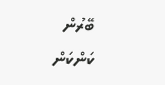ބޭރުން ކަންކަން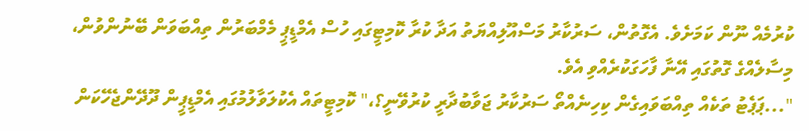ކުރުމެއް ނޫން ކަމަށެވެ. އެގޮތުން، ސަރުކާރު މަސްއޫލިއްޔަތު އަދާ ކުރާ ކޮމިޓީގައި ހުސް އެމްޑީޕީ މެމްބަރުން ތިއްބަވަން ބޭނުންވުން، މިސާލެއްގެ ގޮތުގައި އޭނާ ފާހަގަކުރެއްވި އެވެ.
"...ޕަޕެޓު ތަކެއް ތިއްބަވައިގެން ކިހިނެއްތޯ ސަރުކާރު ޖަވާބުދާރީ ކުރުވޭނީ؟،" ކޮމިޓީތައް އެކުލަވާލުމުގައި އެމްޑީޕީން ދޫދޭންޖެހޭކަން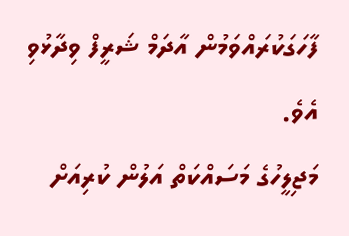ފާހަގަކުރައްވަމުން އާދަމް ޝަރީފް ވިދާޅުވި އެވެ.
މަޖިލީހުގެ މަސައްކަތް އަލުން ކުރިއަށް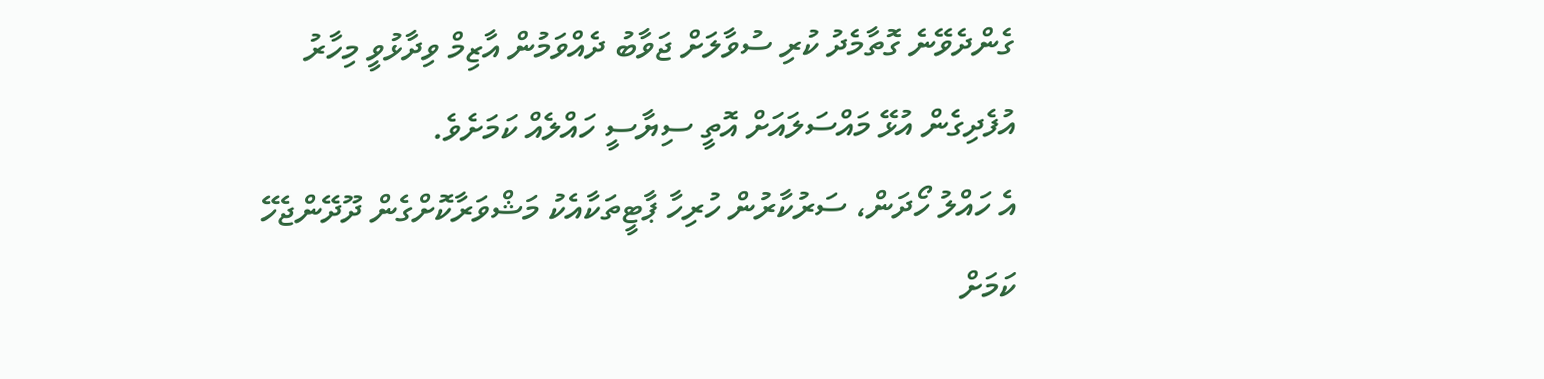ގެންދެވޭނެ ގޮތާމެދު ކުރި ސުވާލަށް ޖަވާބު ދެއްވަމުން އާޒިމް ވިދާޅުވީ މިހާރު އުފެދިގެން އުޅޭ މައްސަލައަށް އޮތީ ސިޔާސީ ހައްލެއް ކަމަށެވެ.
އެ ހައްލު ހޯދަން، ސަރުކާރުން ހުރިހާ ޕާޓީތަކާއެކު މަޝްވަރާކޮށްގެން ދޫދޭންޖެހޭ ކަމަށް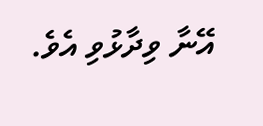އޭނާ ވިދާޅުވި އެވެ.